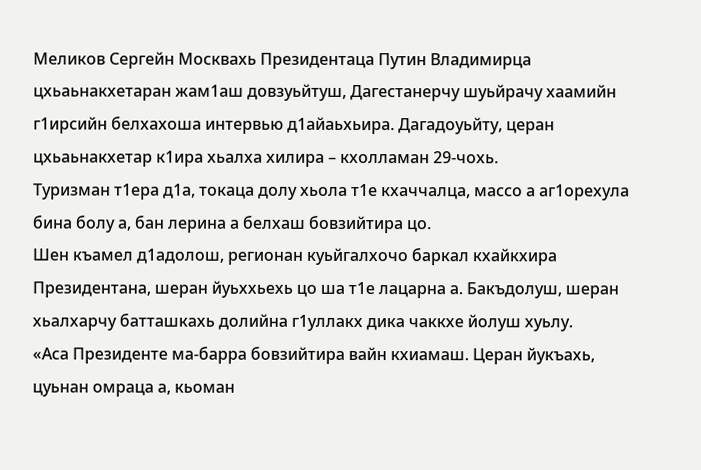Меликов Сергейн Москвахь Президентаца Путин Владимирца цхьаьнакхетаран жам1аш довзуьйтуш, Дагестанерчу шуьйрачу хаамийн г1ирсийн белхахоша интервью д1айаьхьира. Дагадоуьйту, церан цхьаьнакхетар к1ира хьалха хилира – кхолламан 29-чохь.
Туризман т1ера д1а, токаца долу хьола т1е кхаччалца, массо а аг1орехула бина болу а, бан лерина а белхаш бовзийтира цо.
Шен къамел д1адолош, регионан куьйгалхочо баркал кхайкхира Президентана, шеран йуьххьехь цо ша т1е лацарна а. Бакъдолуш, шеран хьалхарчу батташкахь долийна г1уллакх дика чаккхе йолуш хуьлу.
«Аса Президенте ма-барра бовзийтира вайн кхиамаш. Церан йукъахь, цуьнан омраца а, кьоман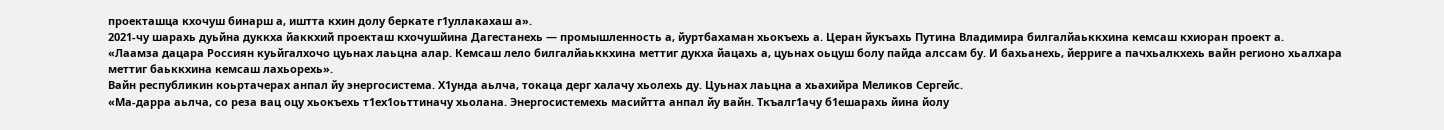проекташца кхочуш бинарш а, иштта кхин долу беркате г1уллакахаш а».
2021-чу шарахь дуьйна дуккха йаккхий проекташ кхочушйина Дагестанехь — промышленность а, йуртбахаман хьокъехь а. Церан йукъахь Путина Владимира билгалйаьккхина кемсаш кхиоран проект а.
«Лаамза дацара Россиян куьйгалхочо цуьнах лаьцна алар. Кемсаш лело билгалйаьккхина меттиг дукха йацахь а, цуьнах оьцуш болу пайда алссам бу. И бахьанехь, йерриге а пачхьалкхехь вайн регионо хьалхара меттиг баьккхина кемсаш лахьорехь».
Вайн республикин коьртачерах анпал йу энергосистема. Х1унда аьлча, токаца дерг халачу хьолехь ду. Цуьнах лаьцна а хьахийра Меликов Сергейс.
«Ма-дарра аьлча, со реза вац оцу хьокъехь т1ех1оьттиначу хьолана. Энергосистемехь масийтта анпал йу вайн. Ткъалг1ачу б1ешарахь йина йолу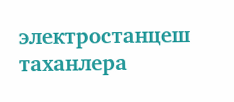электростанцеш таханлера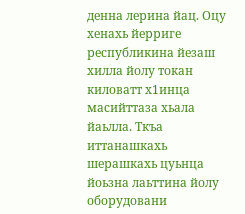денна лерина йац. Оцу хенахь йерриге республикина йезаш хилла йолу токан киловатт х1инца масийттаза хьала йаьлла. Ткъа иттанашкахь шерашкахь цуьнца йоьзна лаьттина йолу оборудовани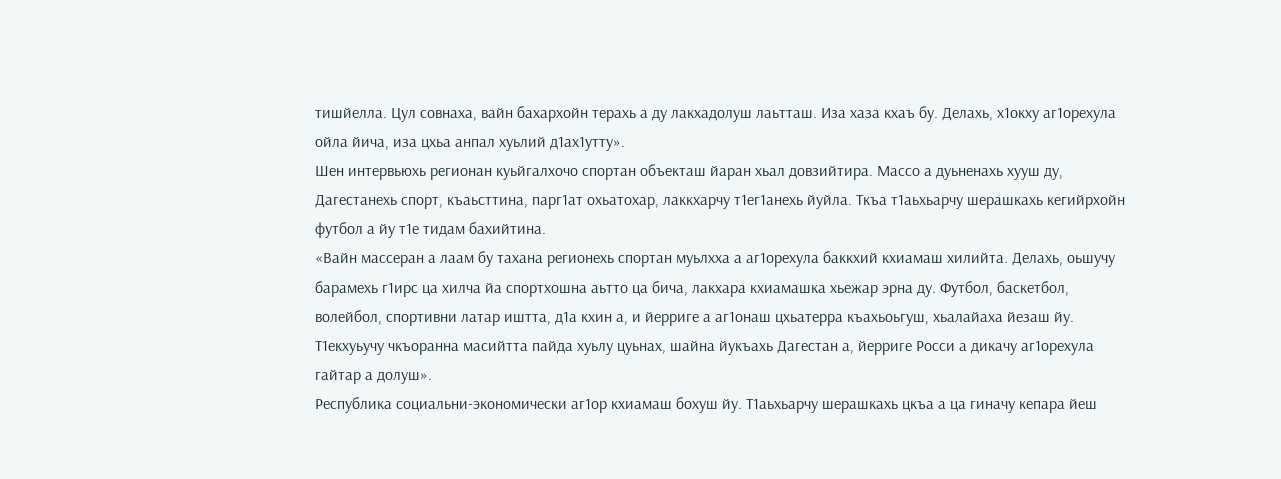тишйелла. Цул совнаха, вайн бахархойн терахь а ду лакхадолуш лаьтташ. Иза хаза кхаъ бу. Делахь, х1окху аг1орехула ойла йича, иза цхьа анпал хуьлий д1ах1утту».
Шен интервьюхь регионан куьйгалхочо спортан объекташ йаран хьал довзийтира. Массо а дуьненахь хууш ду, Дагестанехь спорт, къаьсттина, парг1ат охьатохар, лаккхарчу т1ег1анехь йуйла. Ткъа т1аьхьарчу шерашкахь кегийрхойн футбол а йу т1е тидам бахийтина.
«Вайн массеран а лаам бу тахана регионехь спортан муьлхха а аг1орехула баккхий кхиамаш хилийта. Делахь, оьшучу барамехь г1ирс ца хилча йа спортхошна аьтто ца бича, лакхара кхиамашка хьежар эрна ду. Футбол, баскетбол, волейбол, спортивни латар иштта, д1а кхин а, и йерриге а аг1онаш цхьатерра къахьоьгуш, хьалайаха йезаш йу. Т1екхуьучу чкъоранна масийтта пайда хуьлу цуьнах, шайна йукъахь Дагестан а, йерриге Росси а дикачу аг1орехула гайтар а долуш».
Республика социальни-экономически аг1ор кхиамаш бохуш йу. Т1аьхьарчу шерашкахь цкъа а ца гиначу кепара йеш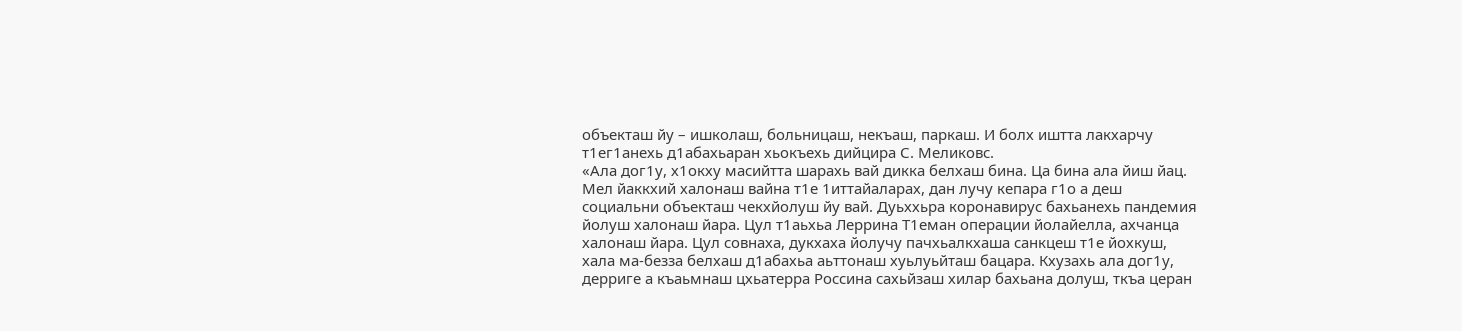объекташ йу – ишколаш, больницаш, некъаш, паркаш. И болх иштта лакхарчу т1ег1анехь д1абахьаран хьокъехь дийцира С. Меликовс.
«Ала дог1у, х1окху масийтта шарахь вай дикка белхаш бина. Ца бина ала йиш йац. Мел йаккхий халонаш вайна т1е 1иттайаларах, дан лучу кепара г1о а деш социальни объекташ чекхйолуш йу вай. Дуьххьра коронавирус бахьанехь пандемия йолуш халонаш йара. Цул т1аьхьа Леррина Т1еман операции йолайелла, ахчанца халонаш йара. Цул совнаха, дукхаха йолучу пачхьалкхаша санкцеш т1е йохкуш, хала ма-безза белхаш д1абахьа аьттонаш хуьлуьйташ бацара. Кхузахь ала дог1у, дерриге а къаьмнаш цхьатерра Россина сахьйзаш хилар бахьана долуш, ткъа церан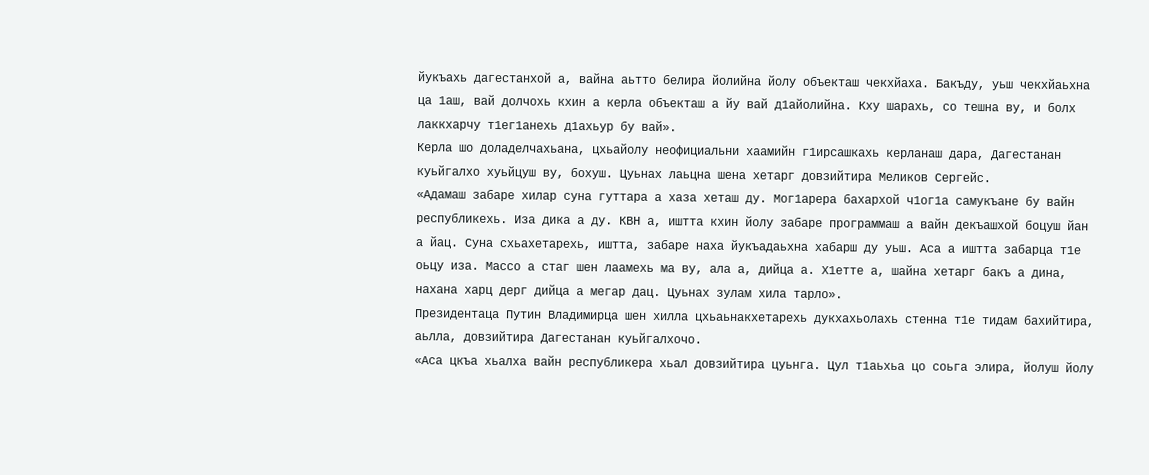йукъахь дагестанхой а, вайна аьтто белира йолийна йолу объекташ чекхйаха. Бакъду, уьш чекхйаьхна ца 1аш, вай долчохь кхин а керла объекташ а йу вай д1айолийна. Кху шарахь, со тешна ву, и болх лаккхарчу т1ег1анехь д1ахьур бу вай».
Керла шо доладелчахьана, цхьайолу неофициальни хаамийн г1ирсашкахь керланаш дара, Дагестанан куьйгалхо хуьйцуш ву, бохуш. Цуьнах лаьцна шена хетарг довзийтира Меликов Сергейс.
«Адамаш забаре хилар суна гуттара а хаза хеташ ду. Мог1арера бахархой ч1ог1а самукъане бу вайн республикехь. Иза дика а ду. КВН а, иштта кхин йолу забаре программаш а вайн декъашхой боцуш йан а йац. Суна схьахетарехь, иштта, забаре наха йукъадаьхна хабарш ду уьш. Аса а иштта забарца т1е оьцу иза. Массо а стаг шен лаамехь ма ву, ала а, дийца а. Х1етте а, шайна хетарг бакъ а дина, нахана харц дерг дийца а мегар дац. Цуьнах зулам хила тарло».
Президентаца Путин Владимирца шен хилла цхьаьнакхетарехь дукхахьолахь стенна т1е тидам бахийтира, аьлла, довзийтира Дагестанан куьйгалхочо.
«Аса цкъа хьалха вайн республикера хьал довзийтира цуьнга. Цул т1аьхьа цо соьга элира, йолуш йолу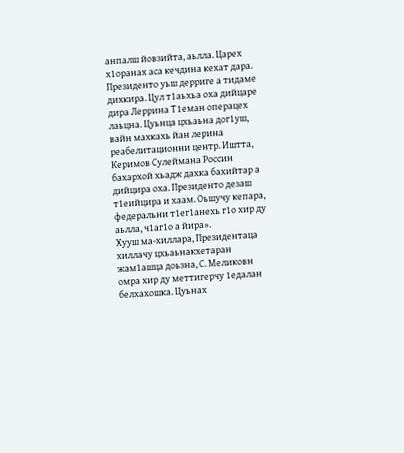анпалш йовзийта, аьлла. Царех х1оранах аса кечдина кехат дара. Президенто уьш дерриге а тидаме дихкира. Цул т1аьхьа оха дийцаре дира Леррина Т1еман операцех лаьцна. Цуьнца цхьаьна дог1уш, вайн махкахь йан лерина реабелитационни центр. Иштта, Керимов Сулеймана Россин бахархой хьадж дахка бахийтар а дийцира оха. Президенто дезаш т1еийцира и хаам. Оьшучу кепара, федеральни т1ег1анехь г1о хир ду аьлла, ч1аг1о а йира».
Хууш ма-хиллара, Президентаца хиллачу цхьаьнакхетаран жам1ашца доьзна, С. Меликовн омра хир ду меттигерчу 1едалан белхахошка. Цуьнах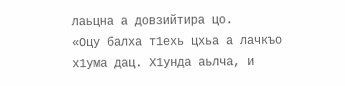лаьцна а довзийтира цо.
«Оцу балха т1ехь цхьа а лачкъо х1ума дац. Х1унда аьлча, и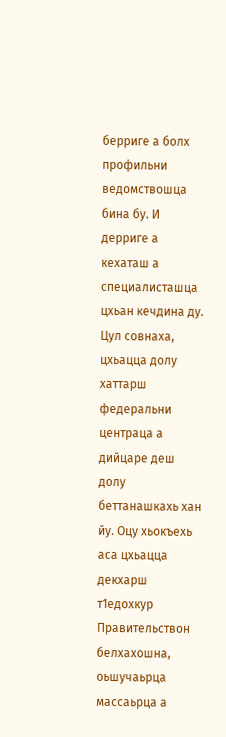берриге а болх профильни ведомствошца бина бу. И дерриге а кехаташ а специалисташца цхьан кечдина ду. Цул совнаха, цхьацца долу хаттарш федеральни центраца а дийцаре деш долу беттанашкахь хан йу. Оцу хьокъехь аса цхьацца декхарш т1едохкур Правительствон белхахошна, оьшучаьрца массаьрца а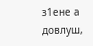з1ене а довлуш,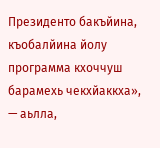Президенто бакъйина, къобалйина йолу программа кхоччуш барамехь чекхйаккха», — аьлла,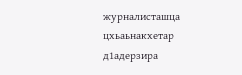журналисташца цхьаьнакхетар д1адерзира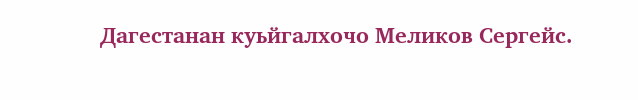Дагестанан куьйгалхочо Меликов Сергейс.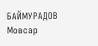БАЙМУРАДОВ Мовсар